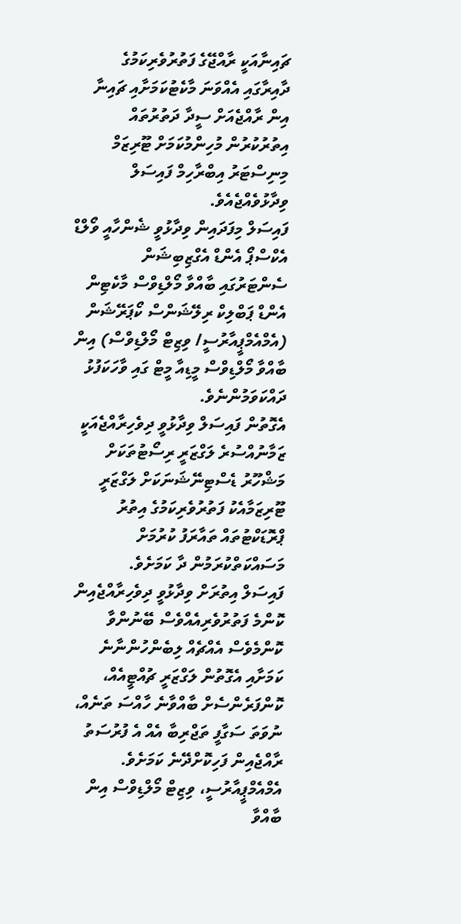ޗައިނާއަކީ ރާއްޖޭގެ ފަތުރުވެރިކަމުގެ ދާއިރާގައި އެއްވަނަ މާކެޓުކަމަށާއި ޗައިނާ އިން ރާއްޖެއަށް ސީދާ ދަތުރުތައް އިތުރުކުރުން މުހިންމުކަމަށް ޓޫރިޒަމް މިނިސްޓަރު އިބްރާހިމް ފައިސަލް ވިދާޅުވެއްޖެއެވެ.
ފައިސަލް މިފަދައިން ވިދާޅުވީ ޝެންހާއީ ވޯލްޑް އެކްސްޕޯ އެންޑް އެގްޒިބިޝަން ސެންޓަރުގައި ބާއްވާ މޯލްޑިވްސް މާކެޓިން އެންޑް ޕަބްލިކް ރިލޭޝަންސް ކޯޕަރޭޝަން (އެމްއެމްޕީއާރުސީ/ ވިޒިޓް މޯލްޑިވްސް) އިން ބާއްވާ މޯލްޑިވްސް މީޑިއާ މީޓް ގައި ވާހަކަފުޅު ދައްކަވަމުންނެވެ.
އެގޮތުން ފައިސަލް ވިދާޅުވީ ދިވެހިރާއްޖެއަކީ ޒަމާނުއްސުރެ ލަގްޒަރީ ރިސޯޓުތަކަށް މަޝްހޫރު ޑެސްޓިނޭޝަނަކަށް ލަގްޒަރީ ޓޫރިޒަމާއެކު ފަތުރުވެރިކަމުގެ އިތުރު ޕްރޮޑަކްޓުތައް ތައާރަފު ކުރުމަށް މަސައްކަތްކުރަމުން ދާ ކަމަށެވެ.
ފައިސަލް އިތުރަށް ވިދާޅުވީ ދިވެހިރާއްޖެއިން ކޮންމެ ފަތުރުވެރިއެއްވެސް ބޭނުންވާ ކޮންމެވެސް އެއްޗެއް ލިބެންހުންނާނެ ކަމަށާއި އެގޮތުން ލަގްޒަރީ ޗުއްޓީއެއް، ކޮންފަރެންސެށް ބާއްވާނެ ހާއްސަ ތަނެއް، ނުވަތަ ސަގާފީ ތަޖްރިބާ އެއް އެ ފުރުސަތު ރާއްޖެއިން ފަހިކޮށްދޭނެ ކަމަށެވެ.
އެމްއެމްޕީއާރުސީ، ވިޒިޓް މޯލްޑިވްސް އިން ބާއްވާ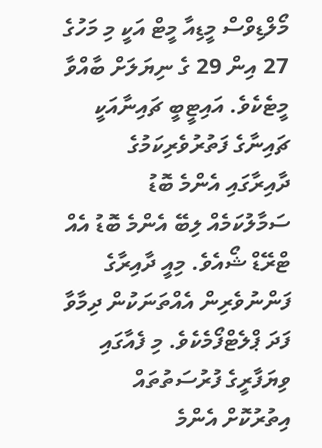މޯލްޑިވްސް މީޑިއާ މީޓް އަކީ މި މަހުގެ 27 އިން 29 ގެ ނިޔަލަށް ބާއްވާ މީޓެކެވެ. އައިޓީބީ ޗައިނާއަކީ ޗައިނާގެ ފަތުރުވެރިކަމުގެ ދާއިރާގައި އެންމެ ބޮޑު ސަމާލުކަމެއް ލިބޭ އެންމެ ބޮޑު އެއް ޓްރޭޑް ޝޯއެވެ. މިއީ ދާއިރާގެ ފަންނުވެރިން އެއްތަނަކުން ދިމާވާ ފަދަ ޕްލެޓްފޯމެކެވެ. މި ފެއާގައި ވިޔަފާރީގެ ފުރުސަތުތައް އިތުރުކޮށް އެންމެ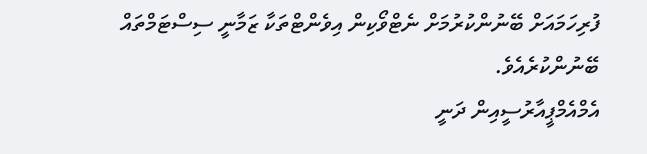ފުރިހަމައަށް ބޭނުންކުރުމަށް ނެޓްވޯކިން އިވެންޓްތަކާ ޒަމާނީ ސިސްޓަމްތައް ބޭނުންކުރެއެވެ.
އެމްއެމްޕީއާރުސީއިން ދަނީ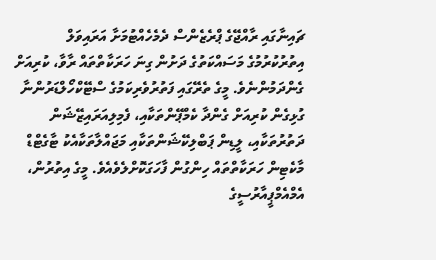ޗައިނާގައި ރާއްޖޭގެ ޕްރެޒެންސް ދެމެހެއްޓުމަށާ އަރައިވަލް އިތުރުކުރުމުގެ މަސައްކަތުގެ ދަށުން ގިނަ ހަރަކާތްތައް ރާވާ، ކުރިއަށް ގެންދަމުންނެވެ. މީގެ ތެރޭގައި ފަތުރުވެރިކަމުގެ ސްޓޭކްހޯލްޑަރުންނާ ގުޅިގެން ކުރިއަށް ގެންދާ ކެމްޕޭންތަކާއި، ފެމިލިއަރައިޒޭޝަން ދަތުރުތަކާއި، ލީޑިން ޕަބްލިކޭޝަންތަކާއި މަޖައްލާތަކާއެކު ޓާގެޓްޑް މާކެޓިން ހަރަކާތްތައް ހިންގުން ފާހަގަކޮށްލެވެއެވެ. މީގެ އިތުރުން، އެމްއެމްޕީއާރުސީގެ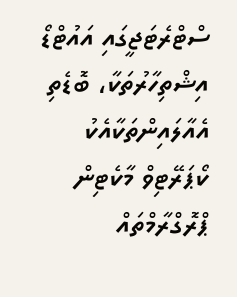ސްޓްރެޓަޖީގައި އައުޓްޑޯ އިޝްތިހާރުތަކާ، ބޮޑެތި އެއާލައިންތަކާއެކު ކޯޕަރޭޓިވް މާކެޓިން ޕްރޮގްރާމްތައް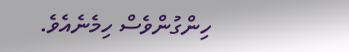ހިންގުންވެސް ހިމެނެއެވެ.